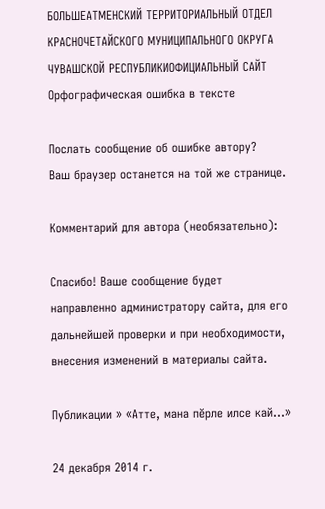БОЛЬШЕАТМЕНСКИЙ ТЕРРИТОРИАЛЬНЫЙ ОТДЕЛ КРАСНОЧЕТАЙСКОГО МУНИЦИПАЛЬНОГО ОКРУГА ЧУВАШСКОЙ РЕСПУБЛИКИОФИЦИАЛЬНЫЙ САЙТ
Орфографическая ошибка в тексте

Послать сообщение об ошибке автору?
Ваш браузер останется на той же странице.

Комментарий для автора (необязательно):

Спасибо! Ваше сообщение будет направленно администратору сайта, для его дальнейшей проверки и при необходимости, внесения изменений в материалы сайта.

Публикации » «Атте, мана пĕрле илсе кай…»

24 декабря 2014 г.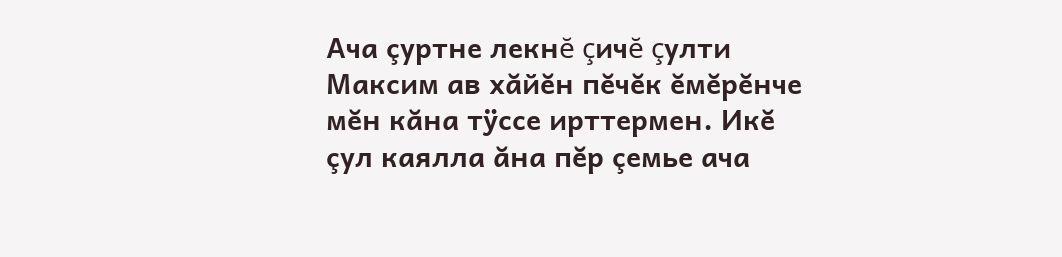Ача çуртне лекнĕ çичĕ çулти Максим ав хăйĕн пĕчĕк ĕмĕрĕнче мĕн кăна тÿссе ирттермен. Икĕ çул каялла ăна пĕр çемье ача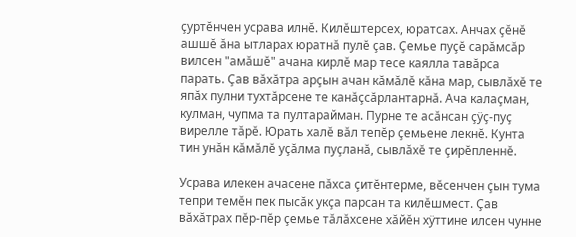çуртĕнчен усрава илнĕ. Килĕштерсех, юратсах. Анчах çĕнĕ ашшĕ ăна ытларах юратнă пулĕ çав. Çемье пуçĕ сарăмсăр вилсен "амăшĕ" ачана кирлĕ мар тесе каялла тавăрса парать. Çав вăхăтра арçын ачан кăмăлĕ кăна мар, сывлăхĕ те япăх пулни тухтăрсене те канăçсăрлантарнă. Ача калаçман, кулман, чупма та пултарайман. Пурне те асăнсан çÿç-пуç вирелле тăрĕ. Юрать халĕ вăл тепĕр çемьене лекнĕ. Кунта тин унăн кăмăлĕ уçăлма пуçланă, сывлăхĕ те çирĕпленнĕ.

Усрава илекен ачасене пăхса çитĕнтерме, вĕсенчен çын тума тепри темĕн пек пысăк укçа парсан та килĕшмест. Çав вăхăтрах пĕр-пĕр çемье тăлăхсене хăйĕн хÿттине илсен чунне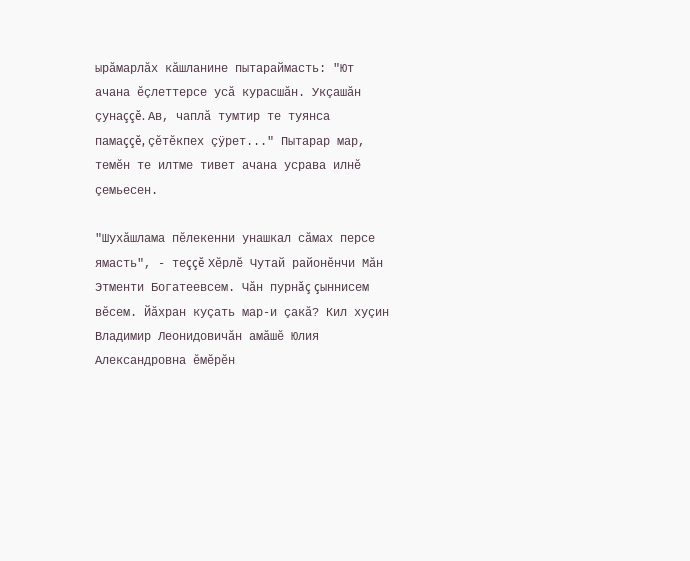ырăмарлăх кăшланине пытараймасть: "Ют ачана ĕçлеттерсе усă курасшăн. Укçашăн çунаççĕ. Ав, чаплă тумтир те туянса памаççĕ, çĕтĕкпех çÿрет..." Пытарар мар, темĕн те илтме тивет ачана усрава илнĕ çемьесен.

"Шухăшлама пĕлекенни унашкал сăмах персе ямасть", - теççĕ Хĕрлĕ Чутай районĕнчи Мăн Этменти Богатеевсем. Чăн пурнăç çыннисем вĕсем. Йăхран куçать мар-и çакă? Кил хуçин Владимир Леонидовичăн амăшĕ Юлия Александровна ĕмĕрĕн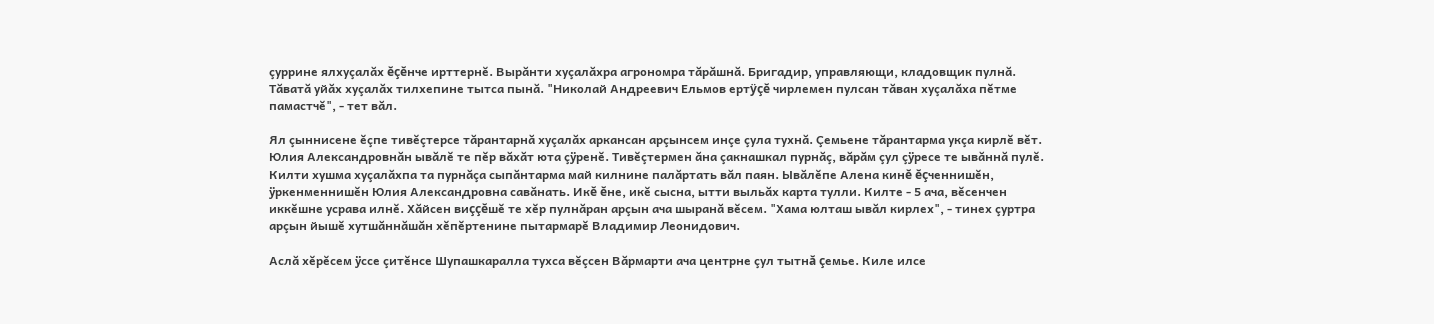çуррине ялхуçалăх ĕçĕнче ирттернĕ. Вырăнти хуçалăхра агрономра тăрăшнă. Бригадир, управляющи, кладовщик пулнă. Тăватă уйăх хуçалăх тилхепине тытса пынă. "Николай Андреевич Ельмов ертÿçĕ чирлемен пулсан тăван хуçалăха пĕтме памастчĕ", - тет вăл.

Ял çыннисене ĕçпе тивĕçтерсе тăрантарнă хуçалăх аркансан арçынсем инçе çула тухнă. Çемьене тăрантарма укçа кирлĕ вĕт. Юлия Александровнăн ывăлĕ те пĕр вăхăт юта çÿренĕ. Тивĕçтермен ăна çакнашкал пурнăç, вăрăм çул çÿресе те ывăннă пулĕ. Килти хушма хуçалăхпа та пурнăçа сыпăнтарма май килнине палăртать вăл паян. Ывăлĕпе Алена кинĕ ĕçченнишĕн, ÿркенменнишĕн Юлия Александровна савăнать. Икĕ ĕне, икĕ сысна, ытти выльăх карта тулли. Килте - 5 ача, вĕсенчен иккĕшне усрава илнĕ. Хăйсен виççĕшĕ те хĕр пулнăран арçын ача шыранă вĕсем. "Хама юлташ ывăл кирлех", - тинех çуртра арçын йышĕ хутшăннăшăн хĕпĕртенине пытармарĕ Владимир Леонидович.

Аслă хĕрĕсем ÿссе çитĕнсе Шупашкаралла тухса вĕçсен Вăрмарти ача центрне çул тытнă çемье. Киле илсе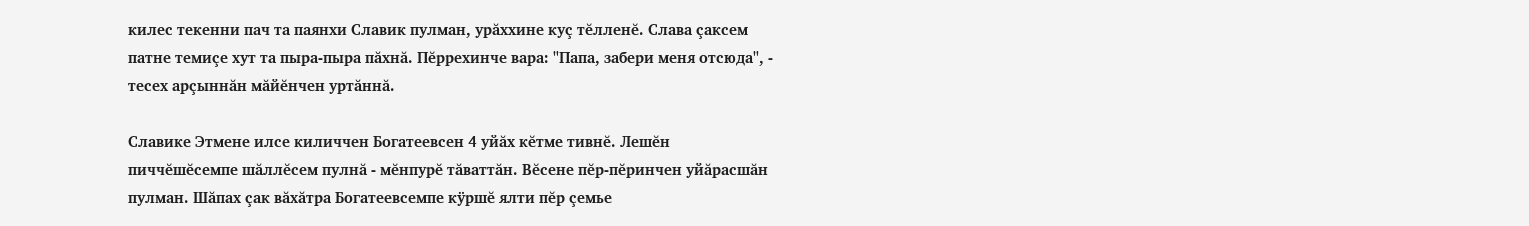килес текенни пач та паянхи Славик пулман, урăххине куç тĕлленĕ. Слава çаксем патне темиçе хут та пыра-пыра пăхнă. Пĕррехинче вара: "Папа, забери меня отсюда", - тесех арçыннăн мăйĕнчен уртăннă.

Славике Этмене илсе киличчен Богатеевсен 4 уйăх кĕтме тивнĕ. Лешĕн пиччĕшĕсемпе шăллĕсем пулнă - мĕнпурĕ тăваттăн. Вĕсене пĕр-пĕринчен уйăрасшăн пулман. Шăпах çак вăхăтра Богатеевсемпе кÿршĕ ялти пĕр çемье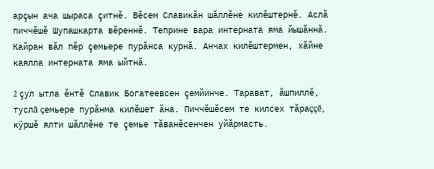арçын ача шыраса çитнĕ. Вĕсем Славикăн шăллĕне килĕштернĕ. Аслă пиччĕшĕ Шупашкарта вĕреннĕ. Теприне вара интерната яма йышăннă. Кайран вăл пĕр çемьере пурăнса курнă. Анчах килĕштермен, хăйне каялла интерната яма ыйтнă.

2 çул ытла ĕнтĕ Славик Богатеевсен çемйинче. Тарават, ăшпиллĕ, туслă çемьере пурăнма килĕшет ăна. Пиччĕшĕсем те килсех тăраççĕ, кÿршĕ ялти шăллĕне те çемье тăванĕсенчен уйăрмасть.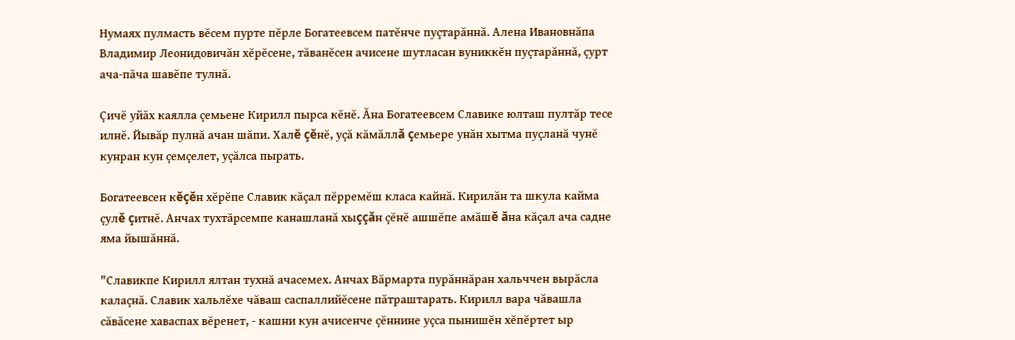Нумаях пулмасть вĕсем пурте пĕрле Богатеевсем патĕнче пуçтарăннă. Алена Ивановнăпа Владимир Леонидовичăн хĕрĕсене, тăванĕсен ачисене шутласан вуниккĕн пуçтарăннă, çурт ача-пăча шавĕпе тулнă.

Çичĕ уйăх каялла çемьене Кирилл пырса кĕнĕ. Ăна Богатеевсем Славике юлташ пултăр тесе илнĕ. Йывăр пулнă ачан шăпи. Халĕ çĕнĕ, уçă кăмăллă çемьере унăн хытма пуçланă чунĕ кунран кун çемçелет, уçăлса пырать.

Богатеевсен кĕçĕн хĕрĕпе Славик кăçал пĕрремĕш класа кайнă. Кирилăн та шкула кайма çулĕ çитнĕ. Анчах тухтăрсемпе канашланă хыççăн çĕнĕ ашшĕпе амăшĕ ăна кăçал ача садне яма йышăннă.

"Славикпе Кирилл ялтан тухнă ачасемех. Анчах Вăрмарта пурăннăран хальччен вырăсла калаçнă. Славик хальлĕхе чăваш саспаллийĕсене пăтраштарать. Кирилл вара чăвашла сăвăсене хаваспах вĕренет, - кашни кун ачисенче çĕннине уçса пынишĕн хĕпĕртет ыр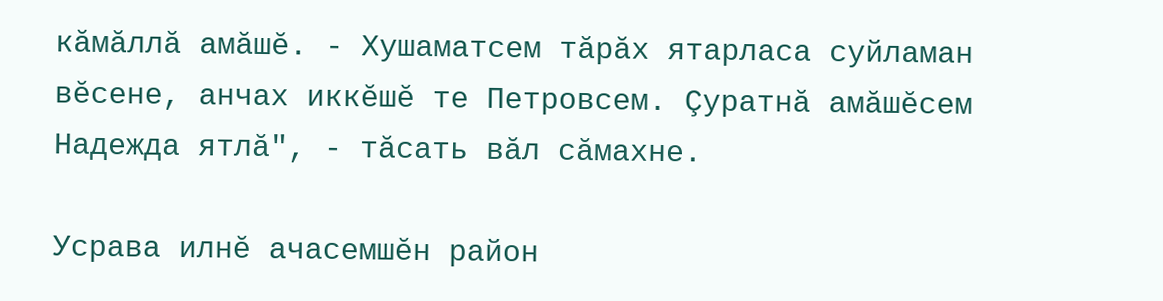кăмăллă амăшĕ. - Хушаматсем тăрăх ятарласа суйламан вĕсене, анчах иккĕшĕ те Петровсем. Çуратнă амăшĕсем Надежда ятлă", - тăсать вăл сăмахне.

Усрава илнĕ ачасемшĕн район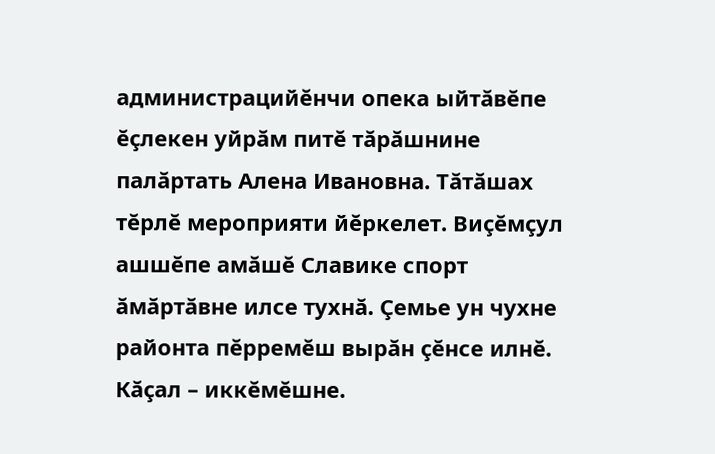администрацийĕнчи опека ыйтăвĕпе ĕçлекен уйрăм питĕ тăрăшнине палăртать Алена Ивановна. Тăтăшах тĕрлĕ мероприяти йĕркелет. Виçĕмçул ашшĕпе амăшĕ Славике спорт ăмăртăвне илсе тухнă. Çемье ун чухне районта пĕрремĕш вырăн çĕнсе илнĕ. Кăçал – иккĕмĕшне.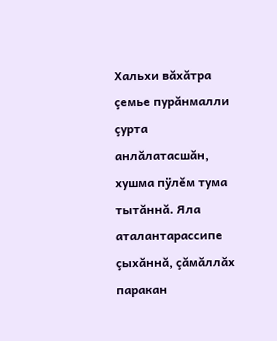Хальхи вăхăтра çемье пурăнмалли çурта анлăлатасшăн, хушма пÿлĕм тума тытăннă. Яла аталантарассипе çыхăннă, çăмăллăх паракан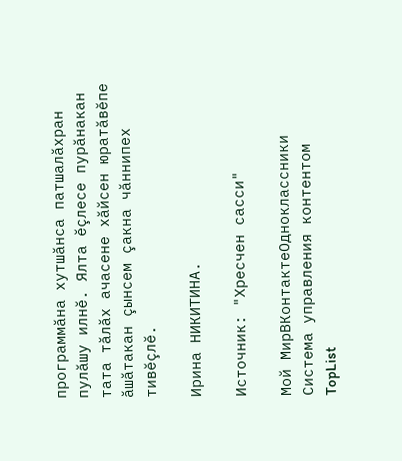программăна хутшăнса патшалăхран пулăшу илнĕ. Ялта ĕçлесе пурăнакан тата тăлăх ачасене хăйсен юратăвĕпе ăшăтакан çынсем çакна чăннипех тивĕçлĕ.

Ирина НИКИТИНА.

Источник: "Хресчен сасси"

Мой МирВКонтактеОдноклассники
Система управления контентом
TopList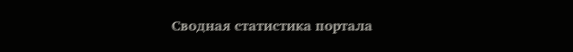Сводная статистика портала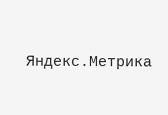Яндекс.Метрика